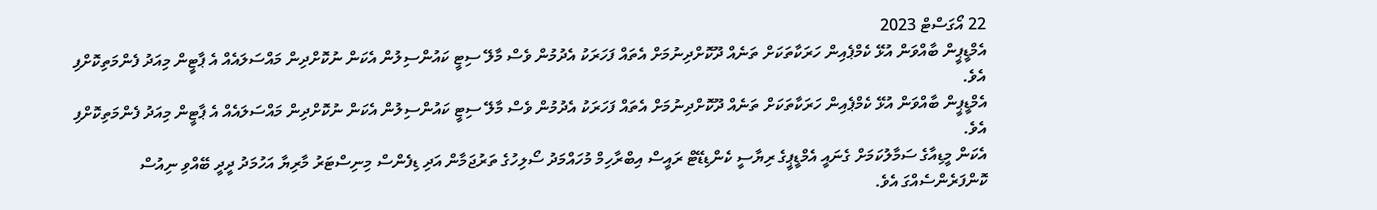22 އޯގަސްޓް 2023
އެމްޑީޕީން ބާއްވަން އުޅޭ ކެމްޕެއިން ހަރަކާތަކަށް ތަނެއް ދޫކޮށްދިނުމަށް އެތައް ފަހަރަކު އެދުމުން ވެސް މާލޭ ސިޓީ ކައުންސިލުން އެކަން ނުކޮށްދިން މައްސަލައެއް އެ ޕާޓީން މިއަދު ފެންމަތިކޮށްފި އެވެ.
އެމްޑީޕީން ބާއްވަން އުޅޭ ކެމްޕެއިން ހަރަކާތަކަށް ތަނެއް ދޫކޮށްދިނުމަށް އެތައް ފަހަރަކު އެދުމުން ވެސް މާލޭ ސިޓީ ކައުންސިލުން އެކަން ނުކޮށްދިން މައްސަލައެއް އެ ޕާޓީން މިއަދު ފެންމަތިކޮށްފި އެވެ.
އެކަން މީޑިއާގެ ސަމާލުކަމަށް ގެނައީ އެމްޑީޕީގެ ރިޔާސީ ކެންޑިޑޭޓް ރައީސް އިބްރާހިމް މުހައްމަދު ސޯލިހުގެ ތަރުޖަމާން އަދި ޑިފެންސް މިނިސްޓަރު މާރިޔާ އަހުމަދު ދީދީ ބޭއްވި ނިއުސް ކޮންފަރެންސެއްގަ އެވެ.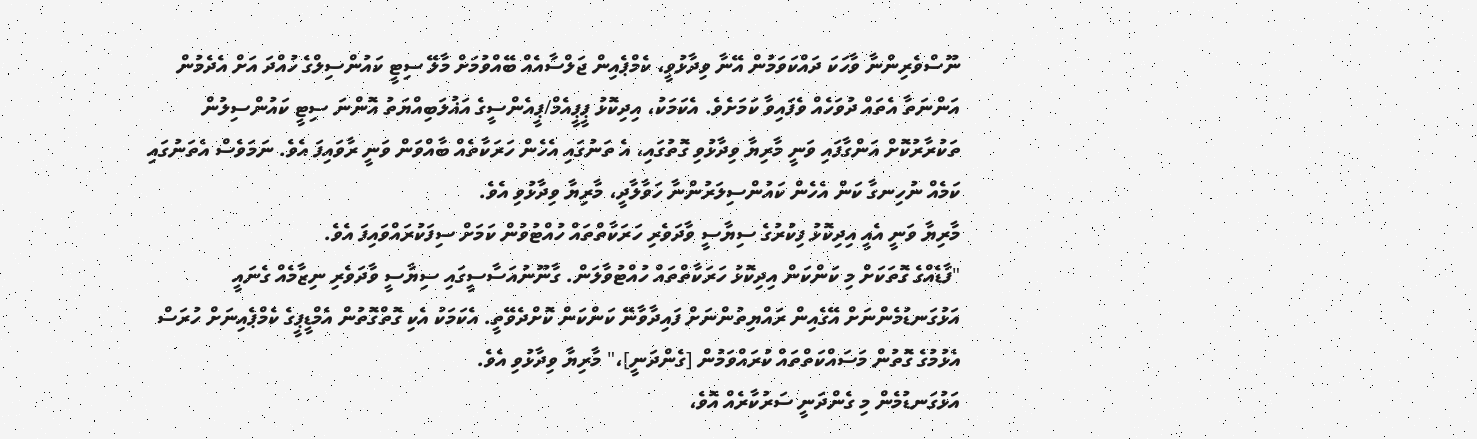ނޫސްވެރިންނާ ވާހަކަ ދައްކަވަމުން އޭނާ ވިދާޅުވީ، ކެމްޕެއިން ޖަލްސާއެއް ބޭއްވުމަށް މާލޭ ސިޓީ ކައުންސިލްގެ ހުއްދަ އަށް އެދެމުން އަންނަތާ އެތައް ދުވަހެއް ވެފައިވާ ކަމަށެވެ. އެކަމަކު، އިދިކޮޅު ޕީޕީއެމް/ޕީއެންސީގެ އަޣުލަބިއްޔަތު އޮންނަ ސިޓީ ކައުންސިލުން ތަކުރާރުކޮށް އަންގާފައި ވަނީ މާރިޔާ ވިދާޅުވި ގޮތުގައި، އެ ތަނުގައި އެހެން ހަރަކާތެއް ބާއްވަން ވަނީ ރާވައިފަ އެވެ. ނަމަވެސް އެތަނުގައި ކަމެއް ނުހިނގާ ކަން އެހެން ކައުންސިލަރުންނާ ހަވާލާދީ، މާރިޔާ ވިދާޅުވި އެވެ.
މާރިޔާ ވަނީ އެއީ އިދިކޮޅު ފިކުރުގެ ސިޔާސީ ވާދަވެރި ހަރަކާތްތައް ހުއްޓުވުން ކަމަށް ސިފަކުރައްވައިފަ އެވެ.
"ފާޑެއްގެ ގޮތަކަށް މި ކަންކަން އިދިކޮޅު ހަރަކާތްތައް ހުއްޓުވާލަން. ގާނޫނުއަސާސީގައި ސިޔާސީ ވާދަވެރި ނިޒާމެއް ގެނައީ އަޅުގަނޑުމެންނަށް އޭގެއިން ރައްޔިތުންނަށް ފައިދާވާނޭ ކަންކަން ކޮށްދެވޭތީ. އެކަމަކު އެކި ގޮތްގޮތުން އެމްޑީޕީގެ ކެމްޕެއިނަށް ހުރަސް އެޅުމުގެ ގޮތުން މަސައްކަތްތައް ކުރައްވަމުން [ގެންދަނީ]،" މާރިޔާ ވިދާޅުވި އެވެ.
އަޅުގަނޑުމެން މި ގެންދަނީ ސަރުކާރެއް އޮވެ،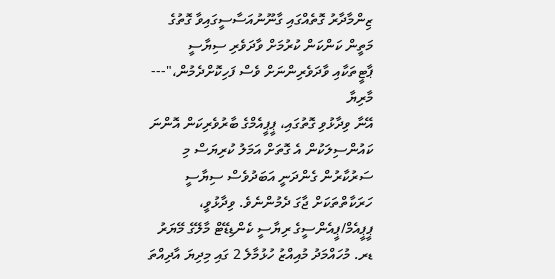ޒިންމާދާރު ގޮތެއްގައި ގާނޫނުއަސާސީގައިވާ ގޮތުގެ މަތީން ކަންކަން ކުރުމަށް ވާދަވެރި ސިޔާސީ ޕާޓީތަކާއި ވާދަވެރިންނަށް ވެސް ފަހިކޮށްދެމުން،"--- މާރިޔާ
އޭނާ ވިދާޅުވި ގޮތުގައި، ޕީޕީއެމްގެ ބާރުވެރިކަން އޮންނަ ކައުންސިލަކުން އެ ގޮތަށް އަމަލު ކުރިޔަސް މި ސަރުކާރުން ގެންދަނީ އަބަދުވެސް ސިޔާސީ ހަރަކާތްތަކަށް ޖާގަ ދެމުންނެވެ. ވިދާޅުވީ، ޕީޕީއެމް/ޕީއެންސީގެ ރިޔާސީ ކެންޑިޑޭޓް މާލޭގެ މޭޔަރު ޑރ. މުހައްމަދު މުއިއްޒު ހުޅުމާލެ 2 ގައި މިދިޔަ އާދިއްތަ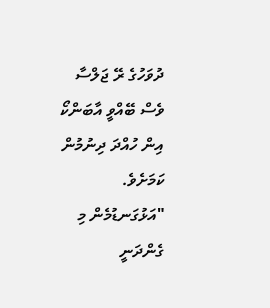ދުވަހުގެ ރޭ ޖަލްސާ ވެސް ބޭއްވީ އާބަންކޯ އިން ހުއްދަ ދިނުމުން ކަމަށެވެ.
"އަޅުގަނޑުމެން މި ގެންދަނީ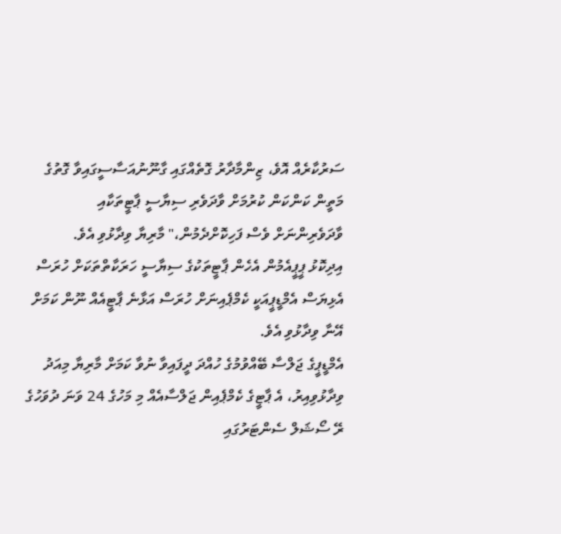ސަރުކާރެއް އޮވެ، ޒިންމާދާރު ގޮތެއްގައި ގާނޫނުއަސާސީގައިވާ ގޮތުގެ މަތީން ކަންކަން ކުރުމަށް ވާދަވެރި ސިޔާސީ ޕާޓީތަކާއި ވާދަވެރިންނަށް ވެސް ފަހިކޮށްދެމުން،" މާރިޔާ ވިދާޅުވި އެވެ.
އިދިކޮޅު ޕީޕީއެމުން އެހެން ޕާޓީތަކުގެ ސިޔާސީ ހަރަކާތްތަކަށް ހުރަސް އެޅިޔަސް އެމްޑީޕީއަކީ ކެމްޕެއިނަށް ހުރަސް އަޅާނެ ޕާޓީއެއް ނޫން ކަމަށް އޭނާ ވިދާޅުވި އެވެ.
އެމްޑީޕީގެ ޖަލްސާ ބޭއްވުމުގެ ހުއްދަ ދީފައިވާ ނުވާ ކަމަށް މާރިޔާ މިއަދު ވިދާޅުވިއިރު، އެ ޕާޓީގެ ކެމްޕެއިން ޖަލްސާއެއް މި މަހުގެ 24 ވަނަ ދުވަހުގެ ރޭ ސޯޝަލް ސެންޓަރުގައި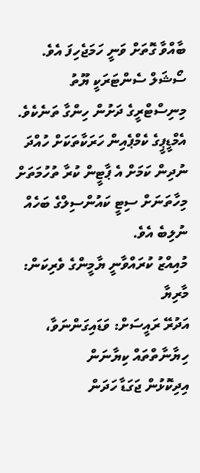ބާއްވާ ގޮތަށް ވަނީ ހަމަޖެހިފަ އެވެ. ސޯޝަލް ސެންޓަރަކީ ޔޫތު މިނިސްޓްރީގެ ދަށުން ހިންގާ ތަނެކެވެ.
އެމްޑީޕީގެ ކެމްޕެއިން ހަރަކާތަކަށް ހުއްދަ ނުދިން ކަމަށް އެ ޕާޓީން ކުރާ ތުހުމަތަށް މިހާތަނަށް ސިޓީ ކައުންސިލްގެ ބަހެއް ނުލިބެ އެވެ.
މުއިއްޒު ކުރައްވާނީ ޔާމީންގެ ވެރިކަން: މާރިޔާ
އަދުރޭ ރައީސަށް: ވަޑައިގަންނަވާ، ހިޔާނާތްތައް ކިޔާނަން
އިދިކޮޅުން ޖަގަޑާ ހަދަން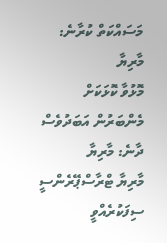މަސައްކަތް ކުރާނެ: މާރިޔާ
މޮޅުވާ ކޮޅަކަށް މެންބަރުން އަބަދުވެސް ދާނެ: މާރިޔާ
މާރިޔާ ޓްރާސްޕޭރެންސީ ސިފަކުރެއްވީ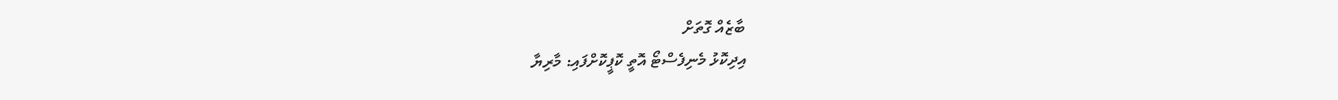ބާޒެއް ގޮތަށް
އިދިކޮޅު މެނިފެސްޓޯ އޮތީ ކޮޕީކޮށްފައި: މާރިޔާ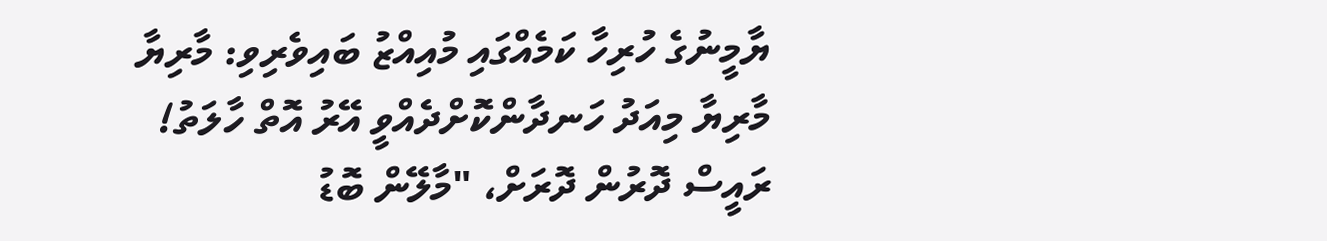ޔާމީނުގެ ހުރިހާ ކަމެއްގައި މުއިއްޒު ބައިވެރިވި: މާރިޔާ
މާރިޔާ މިއަދު ހަނދާންކޮށްދެއްވީ އޭރު އޮތް ހާލަތު!
ރައީސް ދޮރުން ދޮރަށް، "މާލޭން ބޮޑު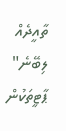ތާއީދެއް ލިބޭނެ"
ޕާޓީތަކުން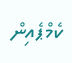ކެމްޕެއިން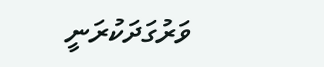ވަރުގަދަކުރަނީ